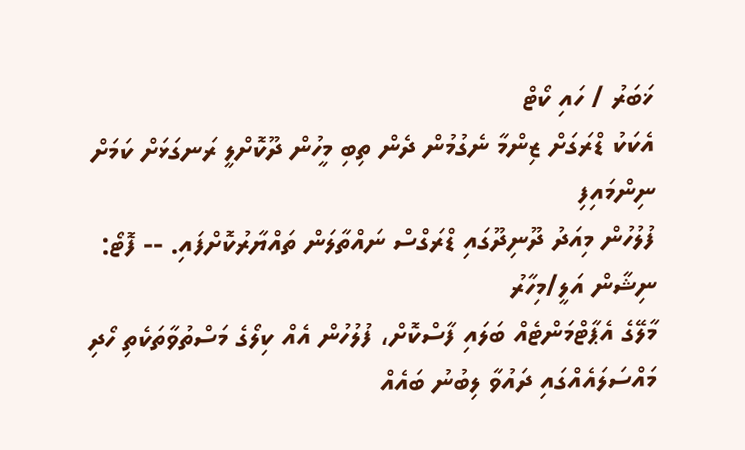ޚަބަރު / ހައި ކޯޓް
އެކަކު ޑްރަގަށް ޒިންމާ ނެގުމުން ދެން ތިބި މީހުން ދޫކޮށްލީ ރަނގަޅަށް ކަމަށް ނިންމައިފި
ފުލުހުން މިއަދު ދޫނިދޫގައި ޑްރަގްސް ނައްތާލަން ތައްޔާރުކޮށްފައި. -- ފޮޓޯ: ނިޝާން އަލީ/މިހާރު
މާލޭގެ އެޕާޓްމަންޓެއް ބަލައި ފާސްކޮށް، ފުލުހުން އެއް ކިލޯގެ މަސްތުވާތަކެތި ހޯދި މައްސަލައެއްގައި ދައުވާ ލިބުނު ބައެއް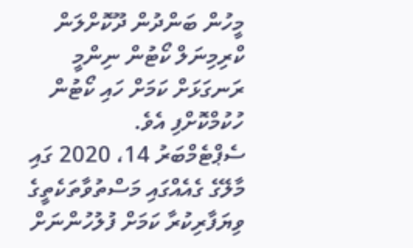މީހުން ބަންދުން ދޫކޮށްލަން ކްރިމިނަލް ކޯޓުން ނިންމީ ރަނގަޅަށް ކަމަށް ހައި ކޯޓުން ހުކުމްކޮށްފި އެވެ.
ސެޕްޓެމްބަރު 14، 2020 ގައި މާލޭގެ ގެއެއްގައި މަސްތުވާތަކެތީގެ ވިޔަފާރިކުރާ ކަމަށް ފުލުހުންނަށް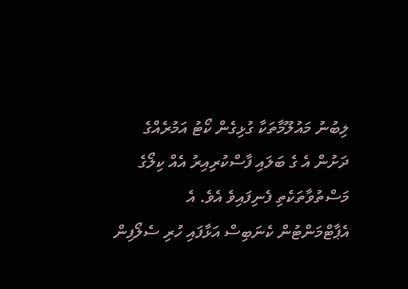ލިބުނު މައުލޫމާތަކާ ގުޅިގެން ކޯޓު އަމުރެއްގެ ދަށުން އެ ގެ ބަލައި ފާސްކުރިއިރު އެއް ކިލޯގެ މަސްތުވާތަކެތި ފެނިފައިވެ އެވެ. އެ އެޕާޓްމަންޓުން ކެނަބިސް އަޅާފައި ހުރި ސެލޯފިން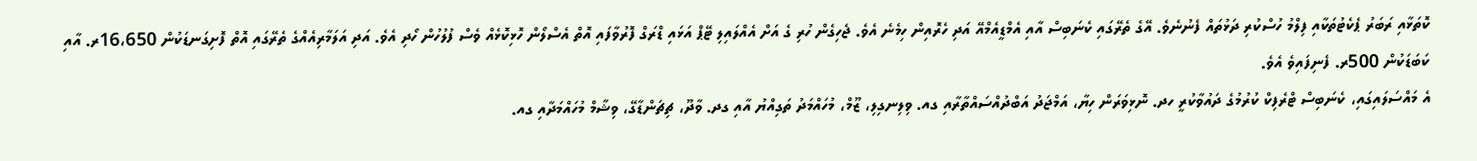ކޮތަޅާއި ރަބަރު ޕެކެޓުތަކާއި ފިލްމު ހުސްކުރި ދަޅުތައް ފެނުނެވެ. އޭގެ ތެރޭގައި ކެނަބިސް އާއި އެމްޑީއެމްއޭ އަދި ހެރޮއިން ހިމެނެ އެވެ. ޖެހިގެން ހުރި ގެ އަށް އެއްލައިލި ޓޭޕް އަޅައި ޑްރަގް ފޮރުވާފައި އޮތް އެސްލޯން ހޮޅިކޮޅެއް ވެސް ފުލުހުން ހޯދި އެވެ. އަދި އަލަމާރިއެއްގެ ތެރޭގައި އޮތް ފޮށިގަނޑަކުން 16،650ރ. އާއި ކަބަޑަކުން 500ރ. ފެނިފައިވެ އެވެ.
އެ މައްސަލައިގައި، ކެނަބިސް ޓްރެފިކް ކުރުމުގެ ދައުވާކުރީ ހދ. ނޮޅިވަރަން ހިޔާ، އަމްޖަދު އަބްދުއްސައްތާރާއި ގއ. ވިލިނގިލި، ޒޫމް، މުހައްމަދު ތަގިއްޔު އާއި ގދ. ވާދޫ، ޗިޗަންޑާގޭ، ވިޝާމް މުހައްމަދާއި ގއ.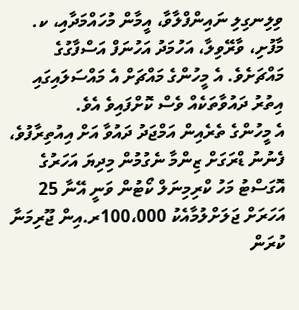ވިލިނގިލި ނައިންފްލާވާ، އީމާން މުހައްމަދާއި، ކ. މާފުށި، ވާރޭވިލާ، އަހުމަދު އަހުނަފް އަސްފާގުގެ މައްޗަށެވެ. އެ މީހުންގެ މައްޗަށް އެ މައްސަލައިގައި އިތުރު ދައުވާތަކެއް ވެސް ކޮށްފައިވެ އެވެ.
އެ މީހުންގެ ތެރެއިން އަމްޖަދު ދައުވާ އަށް އިއުތިރާފުވެ، ފެނުނު ޑްރަގަށް ޒިންމާ ނެގުމުން މިދިޔަ އަހަރުގެ އޮގަސްޓު މަހު ކްރިމިނަލް ކޯޓުން ވަނީ އޭނާ 25 އަހަރަށް ޖަލަށްލުމާއެކު 100،000ރ.އިން ޖޫރިމަނާ ކުރަން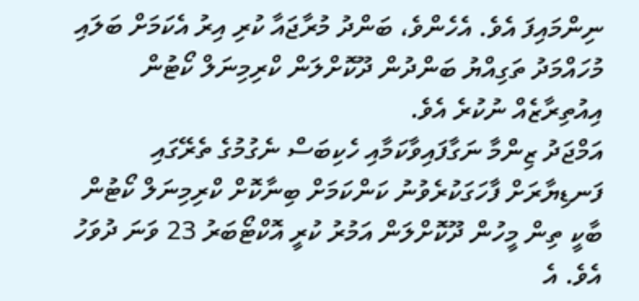ނިންމައިފަ އެވެ. އެހެންވެ، ބަންދު މުރާޖައާ ކުރި އިރު އެކަމަށް ބަލައި މުހައްމަދު ތަގިއްޔު ބަންދުން ދޫކޮށްލަން ކްރިމިނަލް ކޯޓުން އިއުތިރާޒެއް ނުކުރެ އެވެ.
އަމްޖަދު ޒިންމާ ނަގާފައިވާކަމާއި ހެކިބަސް ނެގުމުގެ ތެރޭގައި ފަނޑިޔާރަށް ފާހަގަކުރެވުނު ކަންކަމަށް ބިނާކޮށް ކްރިމިނަލް ކޯޓުން ބާކީ ތިން މީހުން ދޫކޮށްލަން އަމުރު ކުރީ އޮކްޓޯބަރު 23 ވަނަ ދުވަހު އެވެ. އެ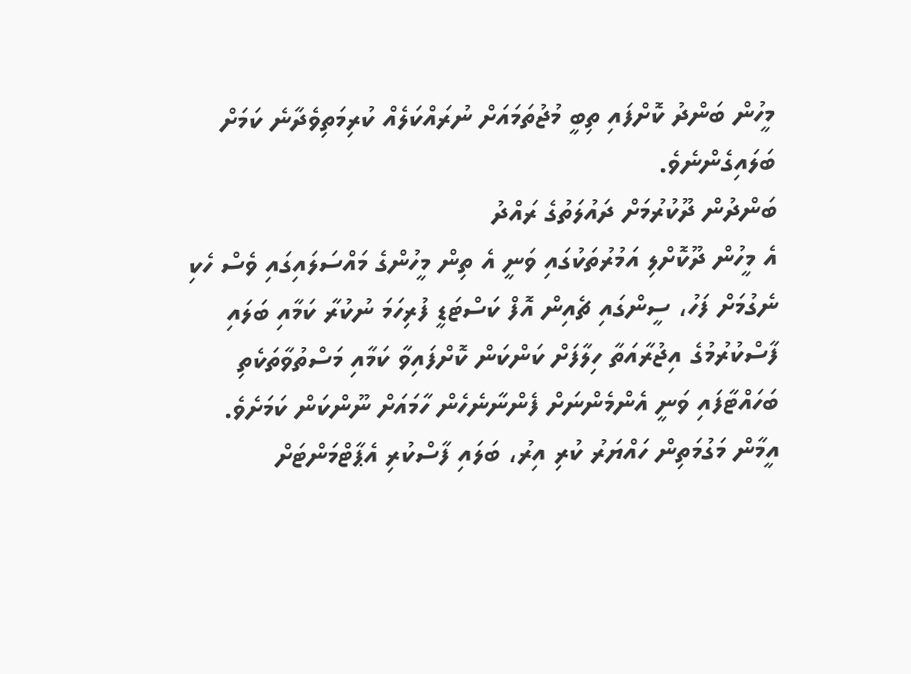މީހުން ބަންދު ކޮށްފައި ތިބީ މުޖުތަމައަށް ނުރައްކަލެއް ކުރިމަތިވެދާނެ ކަމަށް ބަލައިގެންނެވެ.
ބަންދުން ދޫކުރުމަށް ދައުލަތުގެ ރައްދު
އެ މީހުން ދޫކޮށްލި އަމުރުތަކުގައި ވަނީ އެ ތިން މީހުންގެ މައްސަލައިގައި ވެސް ހެކި ނެގުމަށް ފަހު، ސީންގައި ޗެއިން އޮފް ކަސްޓަޑީ ފުރިހަމަ ނުކުރާ ކަމާއި ބަލައި ފާސްކުރުމުގެ އިޖުރާއަތާ ހިލާފަށް ކަންކަން ކޮށްފައިވާ ކަމާއި މަސްތުވާތަކެތި ބަހައްޓާފައި ވަނީ އެންމެންނަށް ފެންނާނެހެން ހާމައަށް ނޫންކަން ކަމަށެވެ. އީމާން މަގުމަތިން ހައްޔަރު ކުރި އިރު، ބަލައި ފާސްކުރި އެޕާޓްމަންޓަށް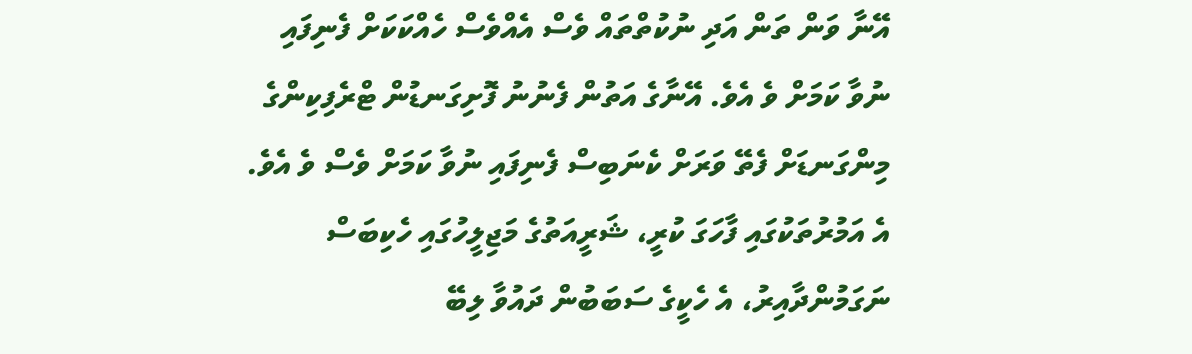އޭނާ ވަން ތަން އަދި ނުކުތްތައް ވެސް އެއްވެސް ހެއްކަކަށް ފެނިފައި ނުވާ ކަމަށް ވެ އެވެ. އޭނާގެ އަތުން ފެނުނު ފޮށިގަނޑުން ޓްރެފިކިންގެ މިންގަނޑަށް ފެތޭ ވަރަށް ކެނަބިސް ފެނިފައި ނުވާ ކަމަށް ވެސް ވެ އެވެ.
އެ އަމުރުތަކުގައި ފާހަގަ ކުރީ، ޝަރީއަތުގެ މަޖިލީހުގައި ހެކިބަސް ނަގަމުންދާއިރު، އެ ހެކީގެ ސަބަބުން ދައުވާ ލިބޭ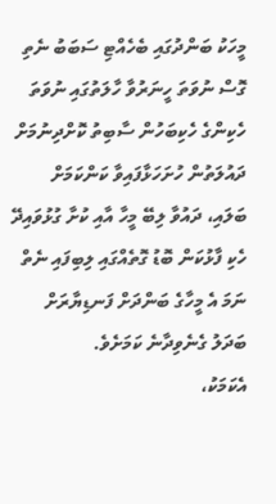މީހަކު ބަންދުގައި ބެހެއްޓި ސަބަބު ނެތި ގޮސް ނުވަތަ ހީނަރުވާ ހާލަތުގައި ނުވަތަ ހެކިންގެ ހެކިބަހުން ސާބިތު ކޮށްދިނުމަށް ދައުލަތުން ހުށަހަޅާފައިވާ ކަންކަމަށް ބަލައި، ދައުވާ ލިބޭ މީހާ އާއި ކުށާ ގުޅުވައިދޭ ހެކި ފާޅުކަން ބޮޑު ގޮތެއްގައި ލިބިފައި ނެތް ނަމަ އެ މީހާގެ ބަންދަށް ފަނޑިޔާރަށް ބަދަލު ގެނެވިދާނެ ކަމަށެވެ.
އެކަމަކު،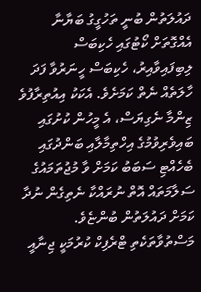ދައުލަތުން ބުނީ ތަހުގީގު ބަޔާނާ އެއްގޮތަށް ކޯޓުގައި ހެކިބަސް ލިބިފައިވާއިރު، ހެކިބަސް ހީނަރުވާ ފަދަ ހާލަތެއް ނެތް ކަމަށެވެ. އެކަކު އިއުތިރާފުވެ ޒިންމާ ނެގިޔަސް، އެ މީހުން ކުށުގައި ބައިވެރިވުމުގެ އިހްތިމާލާއި ބަންދުގައި ބެހެއްޓި ސަބަބު ކަމަށް ވާ މުޖުތަމައުގެ ސަލާމަތައް އޮތް ނުރައްކާ ނެތިގެން ނުދާ ކަމަށް ދައުލަތުން ބުންޏެވެ. މަސްތުވާތަކެތި ޓްރެފިކް ކުރުމަކީ ޖިނާއީ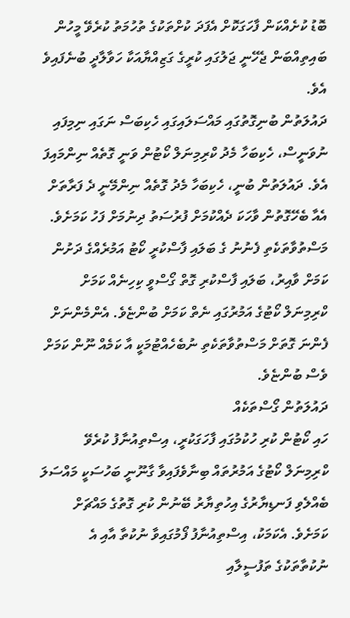ބޮޑު ކުށެއްކަން ފާހަގަކޮށް އެފަދަ ކުށްތަކުގެ ތުހުމަތު ކުރެވޭ މީހުން ބައިތިއްބަން ޖެހޭނީ ޖަލުގައި ކުރީގެ ގަޒިއްޔާއަކާ ހަވާލާދީ ބުނެފައިވެ އެވެ.
ދައުލަތުން ބުނިގޮތުގައި މައްސަލައިގައި ހެކިބަސް ނަގައި ނިމިފައި ނުވަނީސް، ހެކިބަހާ މެދު ކްރިމިނަލް ކޯޓުން ވަނީ ގޮތެއް ނިންމައިފަ އެވެ. ދައުލަތުން ބުނީ، ހެކިބަހާ މެދު ގޮތެއް ނިންމޭނީ ދެ ފަރާތަށް އެއާ ބެހޭގޮތުން ވާހަކަ ދެއްކުމަށް ފުރުސަތު ދިނުމަށް ފަހު ކަމަށެވެ.
މަސްތުވާތަކެތި ފެނުނު ގެ ބަލައި ފާސްކުރީ ކޯޓު އަމުރެއްގެ ދަށުން ކަމަށް ވާއިރު، ބަލައި ފާސްކުރި ގޮތް ގޯސްވީ ކިހިނެއް ކަމަށް ކްރިމިނަލް ކޯޓުގެ އަމުރުގައި ނެތް ކަމަށް ބުންޏެވެ. އެންމެންނަށް ފެންނަ ގޮތަށް މަސްތުވާތަކެތި ނުބެހެއްޓުމަކީ އާ ކަމެއް ނޫން ކަމަށް ވެސް ބުންޏެވެ.
ދައުލަތުން ގޯސްތަކެއް
ހައި ކޯޓުން ކުރި ހުކުމުގައި ފާހަގަކުރީ، އިސްތިއުނާފު ކުރެވޭ ކްރިމިނަލް ކޯޓުގެ އަމުރުތައް ބިނާވެފައިވާ ގާނޫނީ ބަހުސަކީ މައްސަލަ ބެއްލެވި ފަނޑިޔާރުގެ އިހުތިޔާރު ބޭނުން ކުރި ގޮތުގެ މައްޗަށް ކަމަށެވެ. އެކަމަކު، އިސްތިއުނާފު ފޯމުގައިވާ ނުކުތާ އާއި އެ ނުކުތާތަކުގެ ތަފުސީލާއި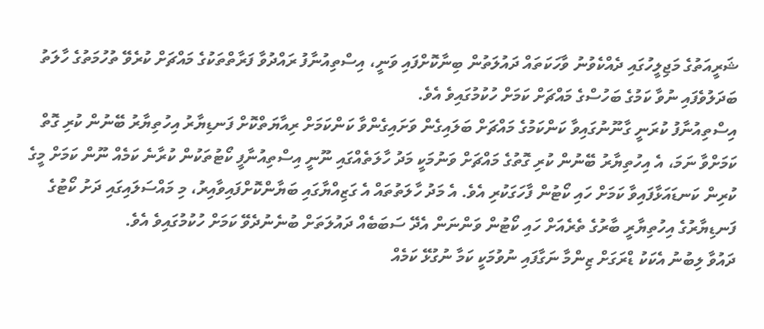ޝަރީއަތުގެ މަޖިލީހުގައި ދެއްކެވުނު ވާހަކަތައް ދައުލަތުން ބިނާކޮށްފައި ވަނީ، އިސްތިއުނާފު ރައްދުވާ ފަރާތްތަކުގެ މައްޗަށް ކުރެވޭ ތުހުމަތުގެ ހާލަތު ބަދަލުވެފައި ނުވާ ކަމުގެ ބަހުސްގެ މައްޗަށް ކަމަށް ހުކުމުގައިވެ އެވެ.
އިސްތިއުނާފު ކުރަނީ ގާނޫނުގައިވާ ކަންކަމުގެ މައްޗަށް ބަލައިގެން ވަށައިގެންވާ ކަންކަމަށް ރިއާޔަތްކޮށް ފަނޑިޔާރު އިހުތިޔާރު ބޭނުން ކުރި ގޮތް ކަމަށްވާ ނަމަ، އެ އިހުތިޔާރު ބޭނުން ކުރި ގޮތުގެ މައްޗަށް ވަނުމަކީ މަދު ހާލަތެއްގައި ނޫނީ އިސްތިއުނާފީ ކޯޓުތަކުން ކުރާނެ ކަމެއް ނޫން ކަމަށް މީގެ ކުރިން ކަނޑައަޅާފައިވާ ކަމަށް ހައި ކޯޓުން ފާހަގަކުރި އެވެ. އެ މަދު ހާލަތުތައް އެ ގަޒިއްޔާގައި ބަޔާންކޮށްފައިވާއިރު، މި މައްސަލައިގައި ދަށު ކޯޓުގެ ފަނޑިޔާރުގެ އިހުތިޔާރީ ބާރުގެ ތެރެއަށް ހައި ކޯޓުން ވަންނަން އެދޭ ސަބަބެއް ދައުލަތަށް ބުނެނުދެވޭ ކަމަށް ހުކުމުގައިވެ އެވެ.
ދައުވާ ލިބުނު އެކަކު ޑްރަގަށް ޒިންމާ ނަގާފައި ނުވުމަކީ ކަމާ ނުގުޅޭ ކަމެއް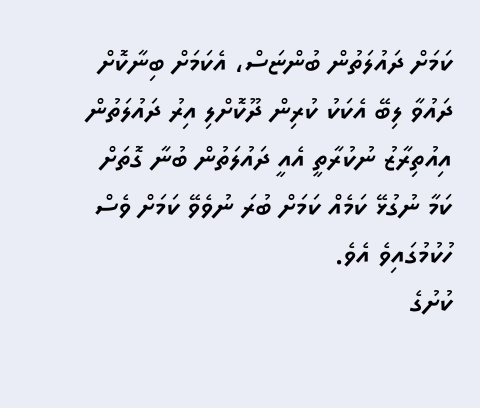ކަމަށް ދައުލަތުން ބުންޏަސް، އެކަމަށް ބިނާކޮށް ދައުވާ ލިބޭ އެކަކު ކުރިން ދޫކޮށްލި އިރު ދައުލަތުން އިއުތިރާޒު ނުކުރާތީ އެއީ ދައުލަތުން ބުނާ ގޮތަށް ކަމާ ނުގުޅޭ ކަމެއް ކަމަށް ބުރަ ނުވެވޭ ކަމަށް ވެސް ހުކުމުގައިވެ އެވެ.
ކުށުގެ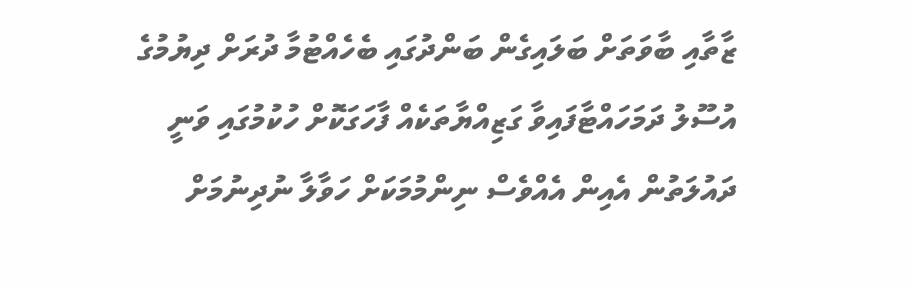ޒާތާއި ބާވަތަށް ބަލައިގެން ބަންދުގައި ބެހެއްޓުމާ ދުރަށް ދިޔުމުގެ އުސޫލު ދަމަހައްޓާފައިވާ ގަޒިއްޔާތަކެއް ފާހަގަކޮށް ހުކުމުގައި ވަނީ ދައުލަތުން އެއިން އެއްވެސް ނިންމުމަކަށް ހަވާލާ ނުދިނުމަށް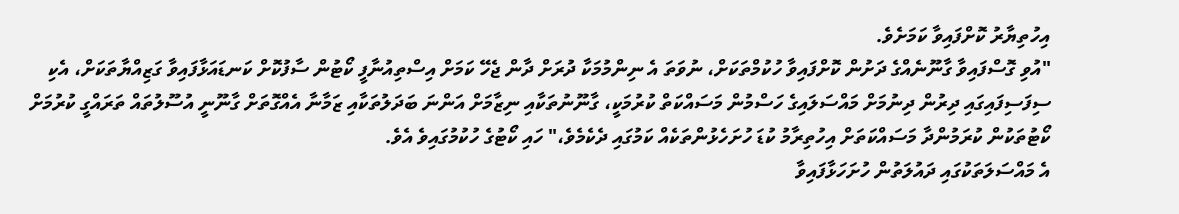އިހުތިޔާރު ކޮށްފައިވާ ކަމަށެވެ.
"އުވި ގޮސްފައިވާ ގާނޫނެއްގެ ދަށުން ކޮށްފައިވާ ހުކުމްތަކަށް، ނުވަތަ އެ ނިންމުމަކާ ދުރަށް ދާން ޖެހޭ ކަމަށް އިސްތިއުނާފީ ކޯޓުން ސާފުކޮށް ކަނޑައަޅާފައިވާ ގަޒިއްޔާތަކަށް، އެކި ސިފަސިފައިގައި ދިރުން ދިނުމަށް މައްސަލައިގެ ހަސްމުން މަސައްކަތް ކުރުމަކީ، ގާނޫނުތަކާއި ނިޒާމަށް އަންނަ ބަދަލުތަކާއި ޒަމާނާ އެއްގޮތަށް ގާނޫނީ އުސޫލުތައް ތަރައްގީ ކުރުމަށް ކޯޓުތަކުން ކުރަމުންދާ މަސައްކަތަށް އިހުތިރާމު ކުޑަ ހުށަހެޅުންތަކެއް ކަމުގައި ދެކެމެވެ،" ހައި ކޯޓުގެ ހުކުމުގައިވެ އެވެ.
އެ މައްސަލަތަކުގައި ދައުލަތުން ހުށަހަޅާފައިވާ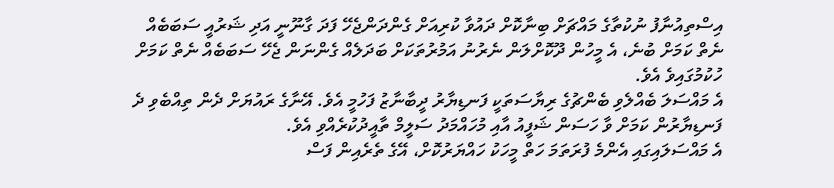އިސްތިއުނާފު ނުކުތާގެ މައްޗަށް ބިނާކޮށް ދައުވާ ކުރިއަށް ގެންދަންޖެހޭ ފަދަ ގާނޫނީ އަދި ޝަރުއީ ސަބަބެއް ނެތް ކަމަށް ބުނެ، އެ މީހުން ދޫކޮށްލަން ނެރުނު އަމުރުތަކަށް ބަދަލެއް ގެންނަން ޖެހޭ ސަބަބެއް ނެތް ކަމަށް ހުކުމުގައިވެ އެވެ.
އެ މައްސަލަ ބެއްލެވި ބެންޗުގެ ރިޔާސަތަކީ ފަނޑިޔާރު ދީބާނާޒު ފަހުމީ އެވެ. އޭނާގެ ރައުޔަށް ދެން ތިއްބެވި ދެ ފަނޑިޔާރުން ކަމަށް ވާ ހަސަން ޝަފީއު އާއި މުހައްމަދު ސަލީމް ތާއީދުކުރެއްވި އެވެ.
އެ މައްސަލައިގައި އެންމެ ފުރަތަމަ ހަތް މީހަކު ހައްޔަރުކޮށް، އޭގެ ތެރެއިން ފަސް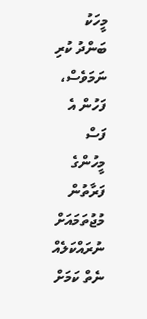މީހަކު ބަންދު ކުރި ނަމަވެސް، ފަހުން އެ ފަސް މީހުންގެ ފަރާތުން މުޖުތަމައަށް ނުރައްކަލެއް ނެތް ކަމަށް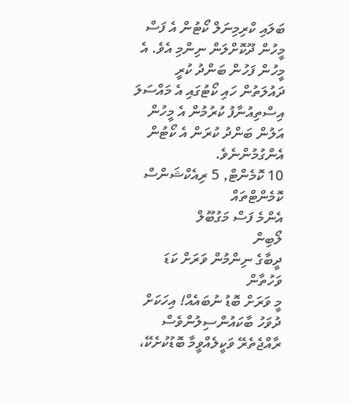ބަލައި ކްރިމިނަލް ކޯޓުން އެ ފަސް މީހުން ދޫކޮށްލަން ނިންމި އެވެ. އެ މީހުން ފަހުން ބަންދު ކުރީ ދައުލަތުން ހައި ކޯޓުގައި އެ މައްސަލަ އިސްތިއުނާފު ކުރުމުން އެ މީހުން އަލުން ބަންދު ކުރަން އެ ކޯޓުން އެންގުމުންނެވެ.
10 ކޮމެންޓް, 5 ރިއެކްޝަންސް
ކޮމެންޓްތައް
އެންމެ ފަސް މަގުބޫލް
ލޯބިން
ދީބާގެ ނިންމުން ވަރަށް ކަޑަ
ވަހުތާން
މީ ވަރަށް ބޮޑު ނުބައެއް! އިހަކަށް ދުވަހު ބާކައުންސިލުންވެސް ރާއްޖެތެރޭ ވަކީލެއްވީމާ ބޮޑުކުށެކޭ،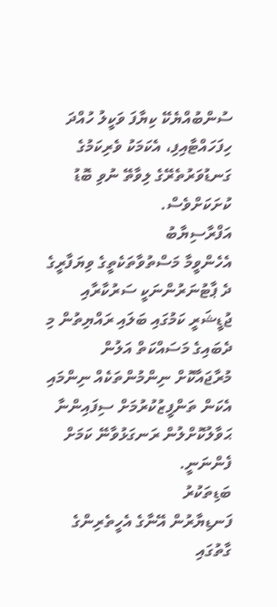ސުންބުއްޔެކޭ ކިޔާފަ ވަކީލު ހުއްދަ ހިފަހައްޓާއިފި، އެކަމަކު ވެރިކަމުގެ ގަނޑުވަރުތެރޭގެ ލިވާތޭ ނުވި ބޮޑު ކުށަކަށްވެސް.
އަފްރާސިޔާބު
އެހެންވީމާ މަސްތުވާތަކެތީގެ ވިޔަފާރީގެ ދެ ޕާޓުނަރުންނަކީ ސަރުކާރާއި ޖުޑީޝަރީ ކަމުގައި ބަލައި ރައްޔިތުން މި ދެބައިގެ މަސައްކަތް އަލުން މުރާޖައާކޮށް ނިންމުންތަކެއް ނިންމައި އެކަން ތަންފީޒުކުރުމަށް ސިފައިންނާ ޙަވާލުކޮށްލުން ރަނގަޅުވާނޭ ކަމަށް ފެންނަނީ.
ބަޑިތަކުރު
ފަނޑިޔާރުން އޭނާގެ އެހީތެރިންގެ ގާތުގައި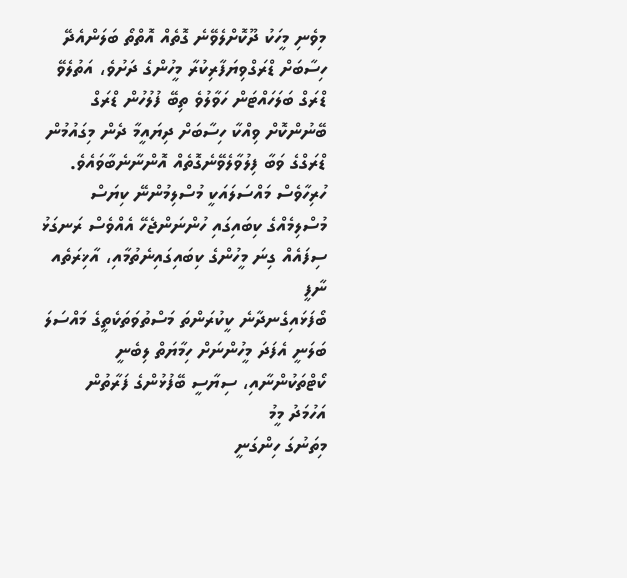މިވެނި މީހަކު ދޫކޮށްލެވޭނެ ގޮތެއް އޮތްތޯ ބަލަންއެދޭ ހިސާބަށް ޑްރަގްވިޔަފާރިކުރާ މީހުންގެ ދަށުވެ، އަތުލެވޭ ޑްރަގް ބަލަހައްޓަން ހަވާލުވެ ތިބޭ ފުލުހުން ޑްރަގް ބޭނުންކޮށް ވިއްކާ ހިސާބަށް ދިޔައީމާ ދެން މިގައުމުން ޑްރަގްގެ ވަބާ ފިލުވާލެވޭނެގޮތެއް އޮންނާނެބާވައެވެ. ހުރިހާވެސް މައްސަލައަކީ މުސްލިމުންނޭ ކިޔަސް މުސްލިމެއްގެ ކިބައިގައި ހުންނަންޖެހޭ އެއްވެސް ރަނގަޅު ސިފައެއް ގިނަ މީހުންގެ ކިބައިގައިނެތުމާއި، އާޚިރަތެއ
ނާފީ
ބޯފަޅައިގެނދާނެ ކީކުރަންތަ މަސްތުވަތަކެތީގެ މައްސަލަ ބަލަނީ އެފަދަ މީހުންނަށް ހިމާޔަތް ލިބެނީ ކޯޓްތަކުންނާއި، ސިޔާސީ ބޭފުޅުންގެ ފަރާތުން
އަހުމަދު މީމު
މިތަނުގަ ހިންގަނީ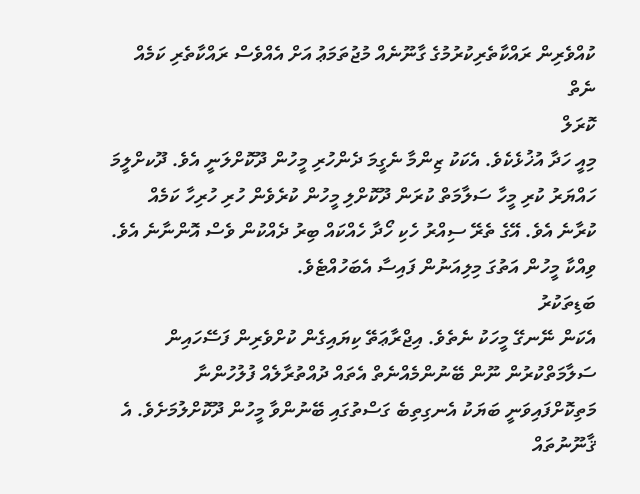ކުއްވެރިން ރައްކާތެރިކުރުމުގެ ގާނޫނެއް މުޖުތަމަޢު އަށް އެއްވެސް ރައްކާތެރި ކަމެއް ނެތް
ކޮރަލް
މިއީ ހަދާ އުޚުޅެކެވެ. އެކަކު ޒިންމާ ނެގީމަ ދެންހުރި މީހުން ދޫކޮށްލަނީ އެވެ. ދޫކށްލީމަ ހައްޔަރު ކުރި މީހާ ސަލާމަތް ކުރަން ދޫކޮށްލި މީހުން ކުރެވެން ހުރި ހުރިހާ ކަމެއް ކުރާނެ އެވެ. އޭގެ ތެރޭ ސިއްރު ހެކި ހޯދާ ހެއްކައް ބިރު ދެއްކުން ވެސް އޮންނާނެ އެވެ. ވިއްކާ މީހުން އަތުގަ މިލިއަނުން ފައިސާ އެބަހުއްޓެވެ.
ބަޑިތަކުރު
އެކަން ނޭނގޭ މީހަކު ނެތެވެ. އިޖްރާޢަތޭ ކިޔައިގެން ކުށްވެރިން ފަސޭހައިން ސަލާމަތްކުރުން ނޫން ބޭނުންމެއްނެތް އެތައް ދުއްތުރާލެއް ފުލުހުންނާ މަތިކޮށްފައިވަނީ ބަޔަކު އެނގިތިބެ ގަސްތުގައި ބޭނުންވާ މީހުން ދޫކޮށްލުމަށެވެ. އެ ޤާނޫނުތައް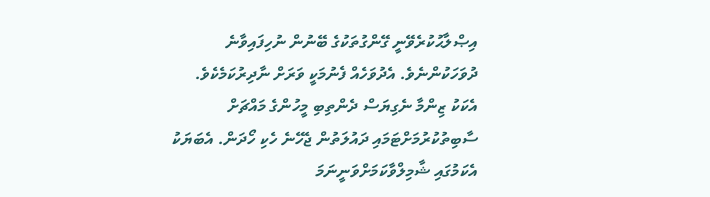އިޞްލާޙުކުރެވޭނީ ގޭންގުތަކުގެ ބޭނުން ނުހިފައިވާނެ ދުވަހަކުންނެވެ. އެދުވަހެއް ފެނުމަކީ ވަރަށް ނާދިރުކަމެކެވެ.
އެކަކު ޒިންމާ ނެގިޔަސް ދެންތިބި މީހުންގެ މައްޗަށް ސާބިތުކުރުމަށްޓަމައި ދައުލަތުން ޖެހޭނެ ހެކި ހޯދަން. އެބަޔަކު އެކަމުގައި ޝާމިލްވާކަމަށްވަނީނަމަ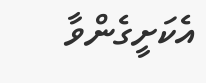އެކަށީގެންވާ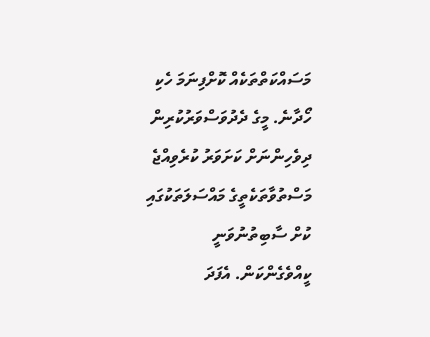މަސައްކަތްތަކެއް ކޮށްފިނަމަ ހެކި ހޯދާނެ. މީގެ ދެދުވަސްވަރުކުރިން ދިވެހިންނަށް ކަށަވަރު ކުރެވިއްޖެ މަސްތުވާތަކެތީގެ މައްސަލަތަކުގައި ކުށް ސާބިތުނުވަނީ ކީއްވެގެންކަން. އެފަދަ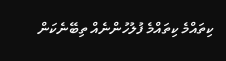ކިތައްމެ ކިތައްމެ ފުލުހުންނެއް ތިބޭނެކަން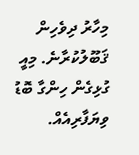މިހާރު ދިވެހިން ޤަބޫލުކުރާނެ. މިއީ ގުޅިގެން ހިންގާ ބޮޑު ވިޔަފާރިއެއް.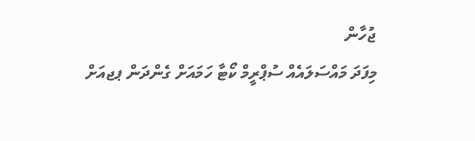ޖުހާން
މިފަދަ މައްސަލައެއް ސުޕްރީމް ކޯޓާ ހަމައަށް ގެންދަން ޕޖއަށް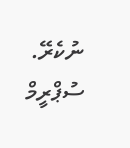ނުކެރޭ. ސުޕްރީމް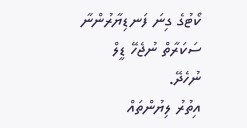ކޯޓުގެ ގިނަ ފަނޑިޔާރުންނާ ސަކަރާތް ނުޖެހޭ ޑީލް ނުހެދޭ.
އިތުރު ލިޔުންތައް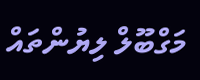މަގްބޫލް ލިޔުންތައް